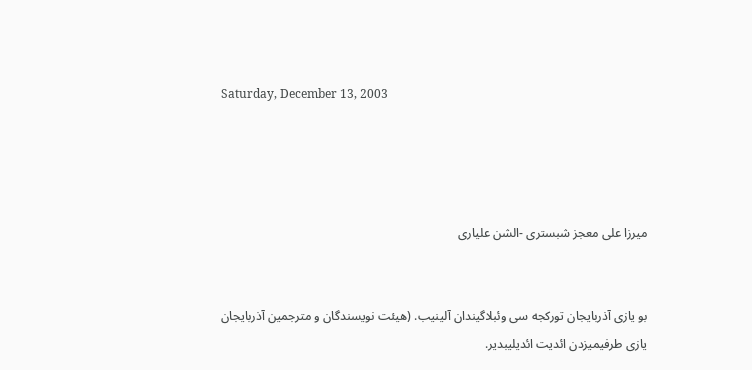Saturday, December 13, 2003




ميرزا علی معجز شبستری -الشن علياری


بو يازى آذربايجان توركجه سى وئبلاگيندان آلينيب. (هيئت نويسندگان و مترجمين آذربايجان
يازى طرفيميزدن ائديت ائديليبدير.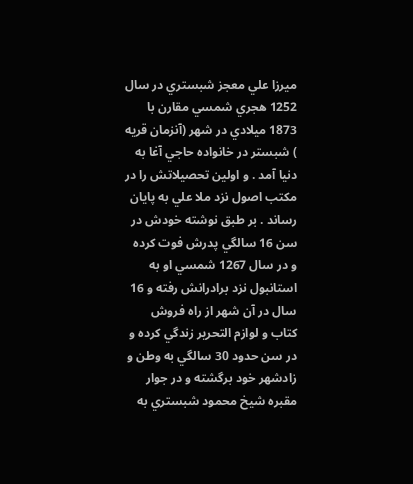ميرزا علي معجز شبستري در سال 1252 هجري شمسي مقارن با 1873 ميلادي در شهر (آنزمان قريه ) شبستر در خانواده حاجي آغا به دنيا آمد . و اولين تحصيلاتش را در مكتب اصول نزد ملا علي به پايان رساند . بر طبق نوشته خودش در سن 16 سالگي پدرش فوت كرده و در سال 1267 شمسي او به استانبول نزد برادرانش رفته و 16 سال در آن شهر از راه فروش كتاب و لوازم التحرير زندگي كرده و در سن حدود 30 سالگي به وطن و زادشهر خود برگشته و در جوار مقبره شيخ محمود شبستري به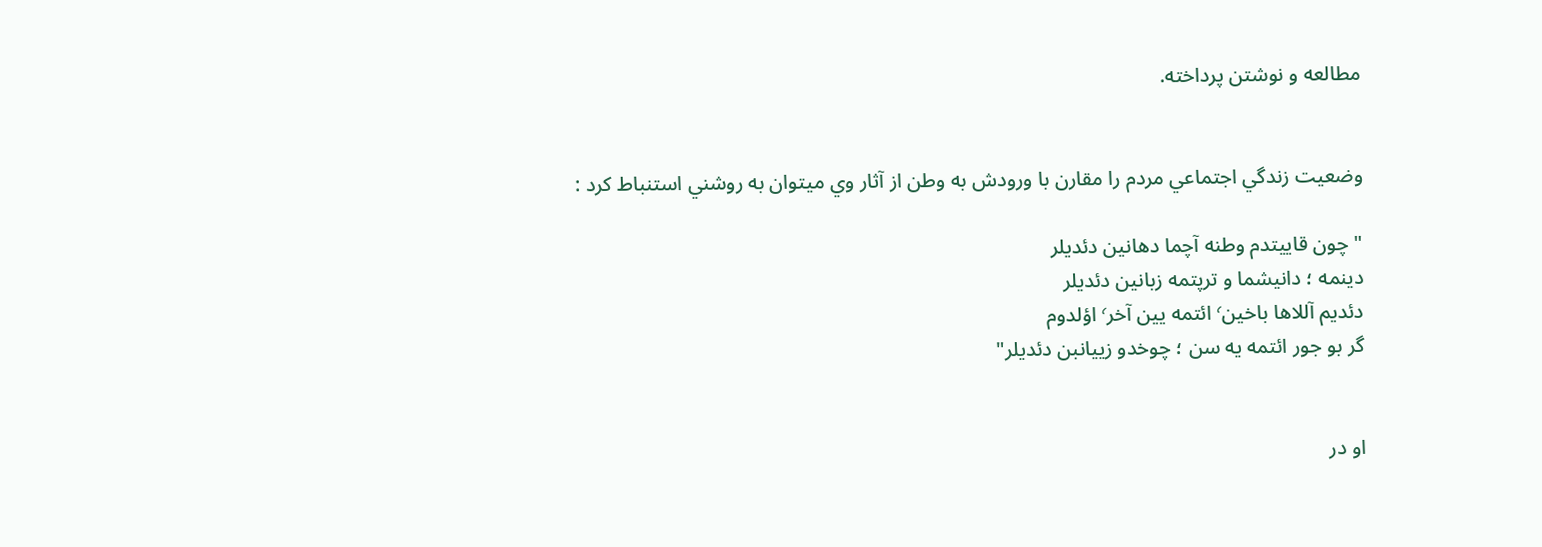مطالعه و نوشتن پرداخته.


وضعيت زندگي اجتماعي مردم را مقارن با ورودش به وطن از آثار وي ميتوان به روشني استنباط كرد :

" چون قاييتدم وطنه آچما دهانين دئديلر
دينمه ؛ دانيشما و ترپتمه زبانين دئديلر
دئديم آللاها باخين٬ ائتمه يين آخر٬ اؤلدوم
گر بو جور ائتمه يه سن ؛ چوخدو زييانبن دئديلر"


او در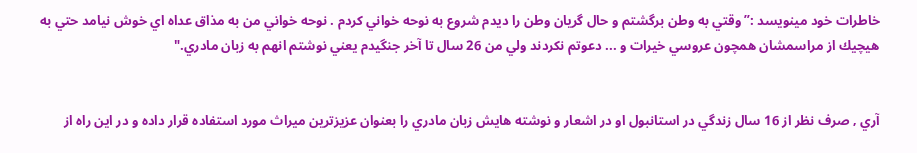خاطرات خود مينويسد :”وقتي به وطن برگشتم و حال گريان وطن را ديدم شروع به نوحه خواني كردم . نوحه خواني من به مذاق عداه اي خوش نيامد حتي به هيچيك از مراسمشان همچون عروسي خيرات و ... دعوتم نكردند ولي من 26 سال تا آخر جنگيدم يعني نوشتم انهم به زبان مادري."


آري ‚ صرف نظر از 16 سال زندگي در استانبول او در اشعار و نوشته هايش زبان مادري را بعنوان عزيزترين ميراث مورد استفاده قرار داده و در اين راه از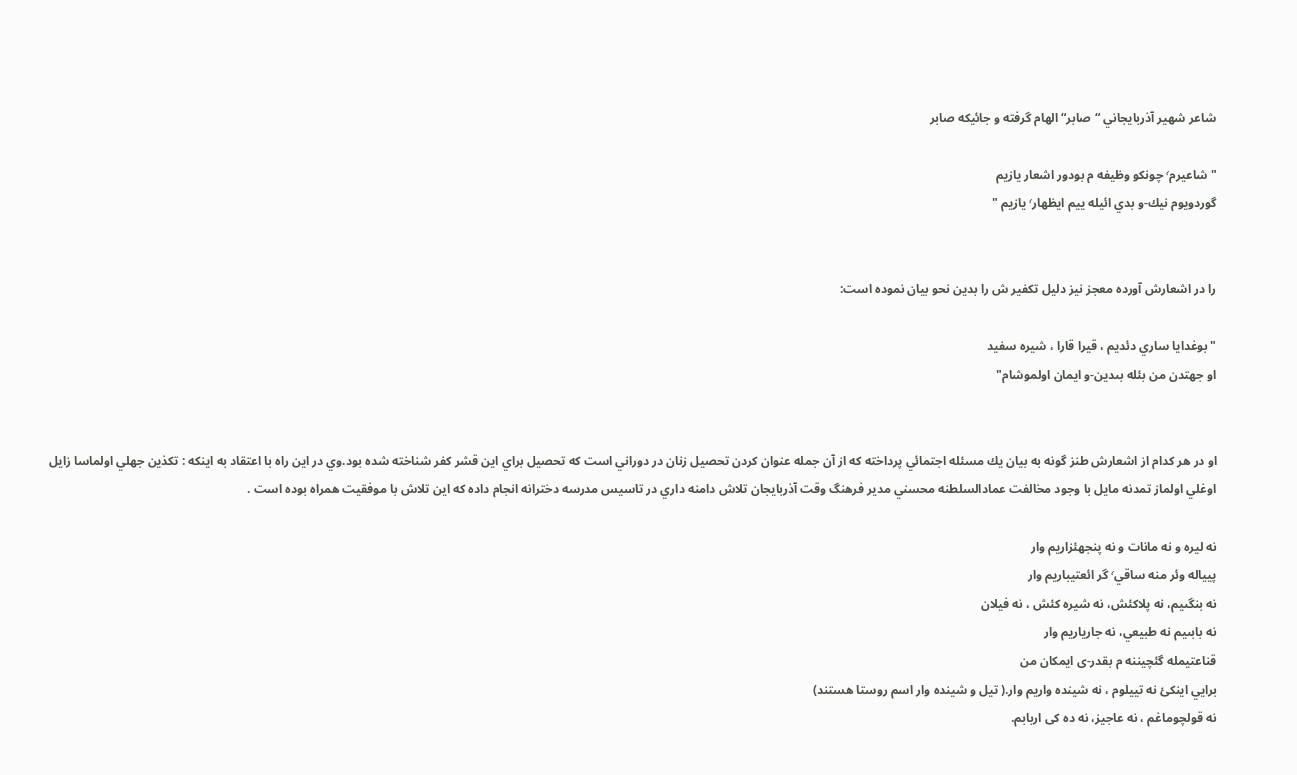شاعر شهير آذربايجاني “صابر“ الهام گرفته و جائيكه صابر

"شاعيرم٬ چونكو وظيفه م بودور اشعار يازيم
گوردويوم نيك-و بدي ائيله ييم ايظهار٬ يازيم "


را در اشعارش آورده معجز نيز دليل تكفير ش را بدين نحو بيان نموده است:

"بوغدايا ساري دئديم ، قيرا قارا ، شيره سفيد
او جهتدن من بئله بىدين-و ايمان اولموشام"


او در هر كدام از اشعارش طنز گونه به بيان يك مسئله اجتمائي پرداخته كه از آن جمله عنوان كردن تحصيل زنان در دوراني است كه تحصيل براي اين قشر كفر شناخته شده بود.وي در اين راه با اعتقاد به اينكه : تكذين جهلي اولماسا زايل اوغلي اولماز تمدنه مايل با وجود مخالفت عمادالسلطنه محسني مدير فرهنگ وقت آذربايجان تلاش دامنه داري در تاسيس مدرسه دخترانه انجام داده كه اين تلاش با موفقيت همراه بوده است .

نه ليره و نه مانات و نه پنجهئزاريم وار
پيياله وئر منه ساقي٬ گر ائعتيباريم وار
نه بنگىيم، نه پلاكئش، نه شيره كئش ، نه فيلان
نه بابىيم نه طبيعي، نه جارياريم وار
قناعتيمله گئچيننه م بقدر-ى ايمكان من
برايي اينكئ نه تييلوم ، نه شينده واريم وار.( تيل و شينده وار اسم روستا هستند)
نه قولچوماغم ، نه عاجيز، نه ده كى اربابم.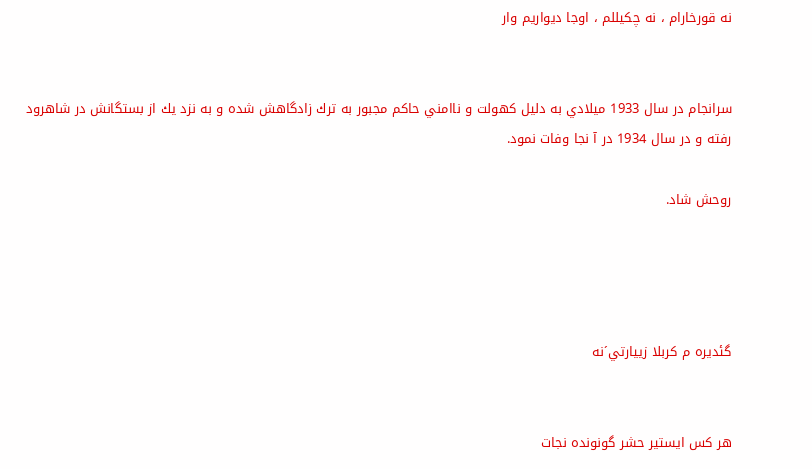نه قورخارام ، نه چكيللم ، اوجا ديواريم وار


سرانجام در سال 1933 ميلادي به دليل كهولت و ناامني حاكم مجبور به ترك زادگاهش شده و به نزد يك از بستگانش در شاهرود رفته و در سال 1934 در آ نجا وفات نمود.

روحش شاد.




گئديره م كربلا زييارتي´نه


هر كس ايستير حشر گونونده نجات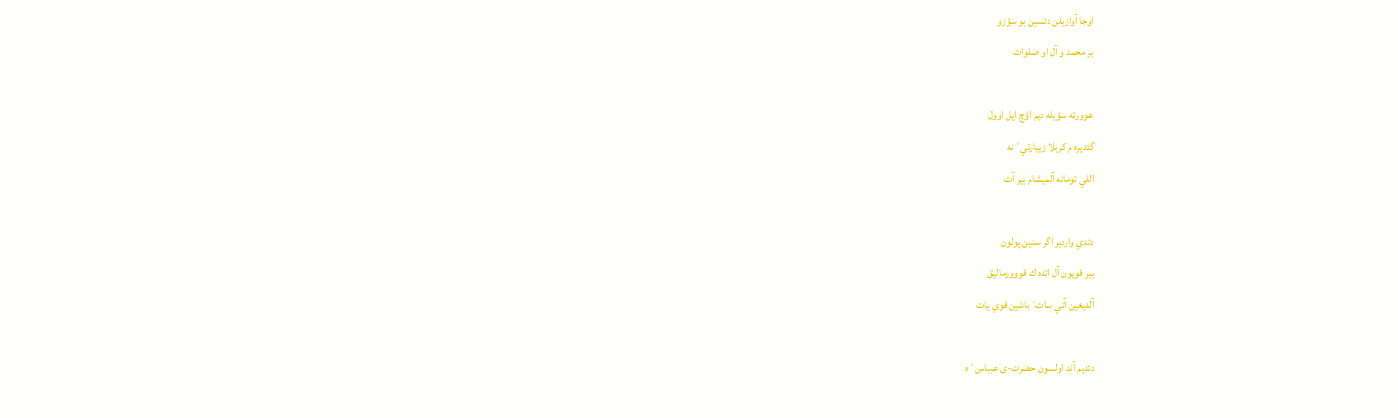اوجا آوازيلن دئسين بو سؤزو
بر محمد و آل او صلوات

عوورته سؤيله ديم اؤچ ايل اوول
گئديره م كربلا زييارتي´نه
اللي تومانه آلميشام بير آت

دئدي واردير اگر سنين پولون
بير قويون آل ائده ك قووورماليق
آلديغين آتي سات٬ باشين قوي يات

دئديم آند اولسون حضرت-ى عبباس´ه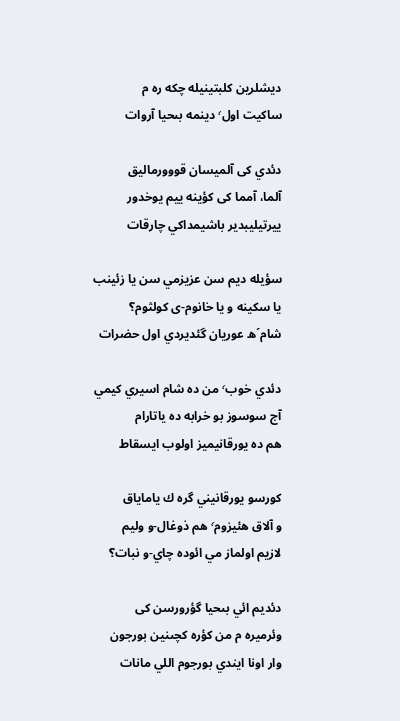ديشلرين كلبتينيله چكه ره م
ساكيت اول٬ دينمه بىحيا آروات

دئدي كى آلميسان قووورماليق
آلما، آمما كى كؤينه ييم يوخدور
ييرتيليبدير باشيمداكي چارقات

سؤيله ديم سن عزيزمي سن يا زئينب
يا سكينه و يا خانوم-ى كولثوم؟
شام´ه عوريان گئديردي اول حضرات

دئدي خوب٬ من ده شام اسيري كيمي
آج سوسوز بو خرابه ده ياتارام
هم ده يورقانيميز اولوب ايسقاط

كورسو يورقانيني گره ك ياماياق
و آلاق هئيزوم٬ هم ذوغال-و وليم
لازيم اولماز مي ائوده چاي-و نبات؟

دئديم ائي بىحيا گؤرورسن كى
وئرميره م من كؤره كچىنين بورجون
وار اونا ايندي بورجوم اللي مانات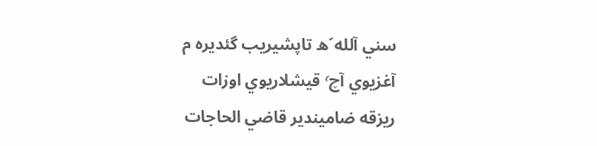سني آلله´ه تاپشيريب گئديره م
آغزيوي آچ٬ قيشلاريوي اوزات
ريزقه ضاميندير قاضي الحاجات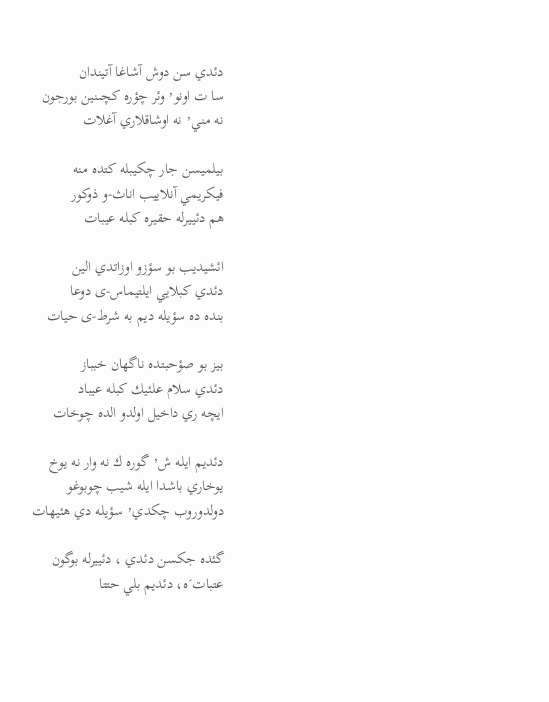دئدي سن دوش آشاغا آتيندان
سا ت اونو٬ وئر چؤره كچىنين بورجون
نه مني٬ نه اوشاقلاري آغلات

بيلميسن جار چكيبله كتده منه
فيكريمي آنلاييب اناث-و ذوكور
هم دئييرله حقيره كبله عيبات

ائشيديب بو سؤزو اوزاتدي الين
دئدي كبلايي ايلتيماس-ى دوعا
بنده ده سؤيله ديم به شرط-ى حيات

بيز بو صؤحبتده ناگهان خبباز
دئدي سلام علئيك كبله عيباد
ايچه ري داخيل اولدو الده چوخات

دئديم ايله ش٬ گوره ك نه وار نه يوخ
يوخاري باشدا ايله شيب چوبوغو
دولدوروب چكدي٬ سؤيله دي هئيهات

گئده جكسن دئدي ، دئييرله بوگون
عتبات´ه، دئديم بلي حتتا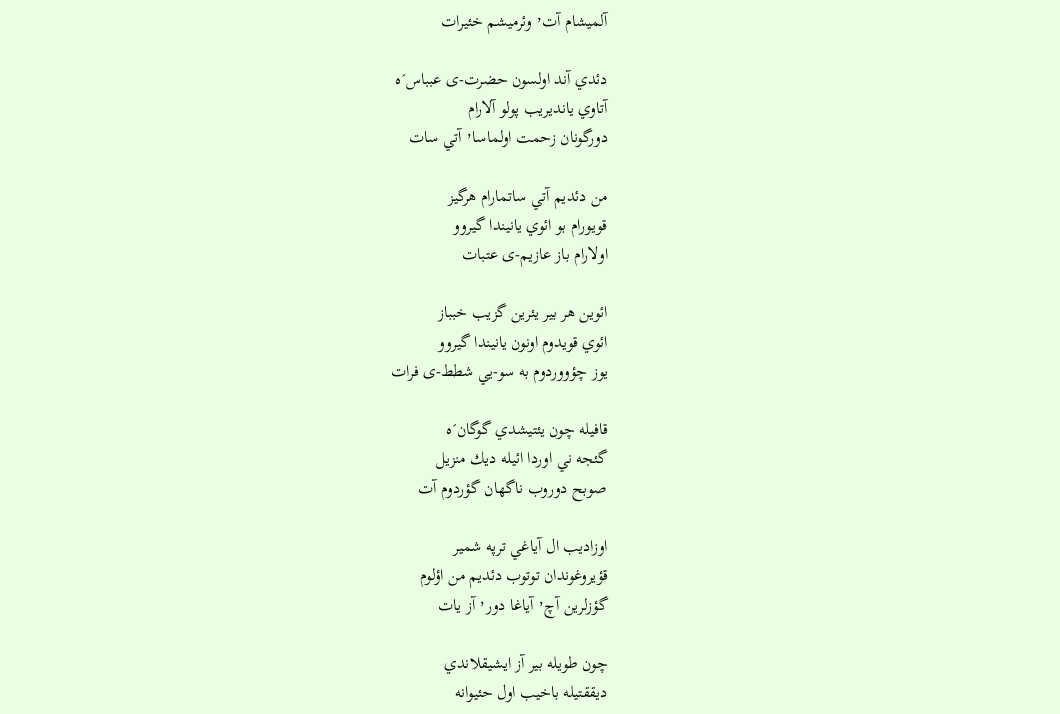آلميشام آت٬ وئرميشم خئيرات

دئدي آند اولسون حضرت-ى عبباس´ه
آتاوي يانديريب پولو آلارام
دورگونان زحمت اولماسا٬ آتي سات

من دئديم آتي ساتمارام هرگيز
قويورام بو ائوي يانيندا گيروو
اولارام باز عازيم-ى عتبات

ائوين هر بير يئرين گزيب خبباز
ائوي قويدوم اونون يانيندا گيروو
يوز چؤووردوم به سو-يي شطط-ى فرات

قافيله چون يئتيشدي گوگان´ه
گئجه ني اوردا ائيله ديك منزيل
صوبح دوروب ناگهان گؤردوم آت

اوزاديب ال آياغي ترپه شمير
قؤيروغوندان توتوب دئديم من اؤلوم
گؤزلرين آچ٬ آياغا دور٬ آز يات

چون طويله بير آز ايشيقلاندي
ديققتيله باخيب اول حئيوانه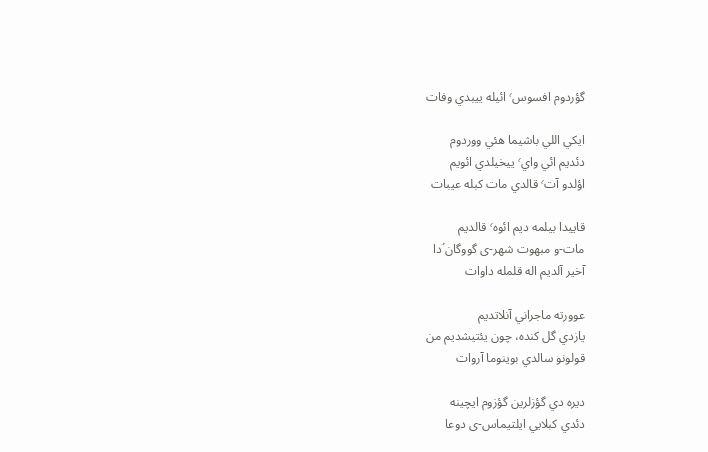گؤردوم افسوس٬ ائيله ييبدي وفات

ايكي اللي باشيما هئي ووردوم
دئديم ائي واي٬ ييخيلدي ائويم
اؤلدو آت٬ قالدي مات كبله عيبات

قاييدا بيلمه ديم ائوه٬ قالديم
مات-و مبهوت شهر-ى گووگان´دا
آخير آلديم اله قلمله داوات

عوورته ماجراني آنلاتديم
يازدي گل كنده، چون يئتيشديم من
قولونو سالدي بوينوما آروات

ديره دي گؤزلرين گؤزوم ايچينه
دئدي كبلايي ايلتيماس-ى دوعا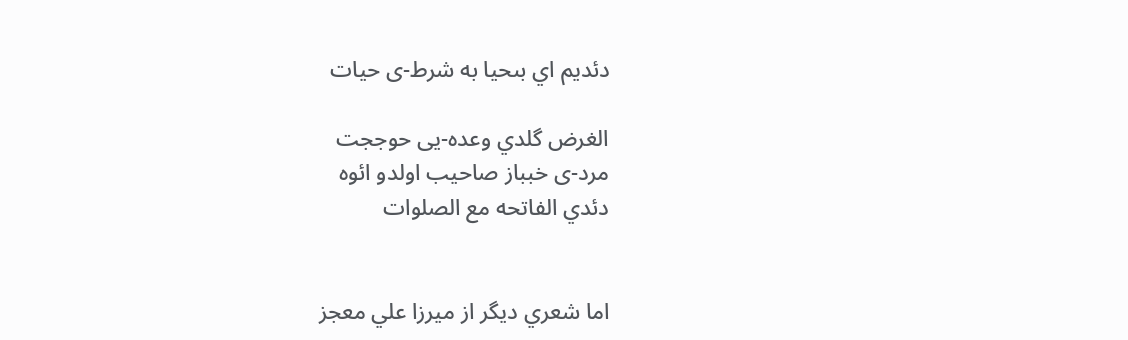دئديم اي بىحيا به شرط-ى حيات

الغرض گلدي وعده-يى حوججت
مرد-ى خبباز صاحيب اولدو ائوه
دئدي الفاتحه مع الصلوات


اما شعري ديگر از ميرزا علي معجز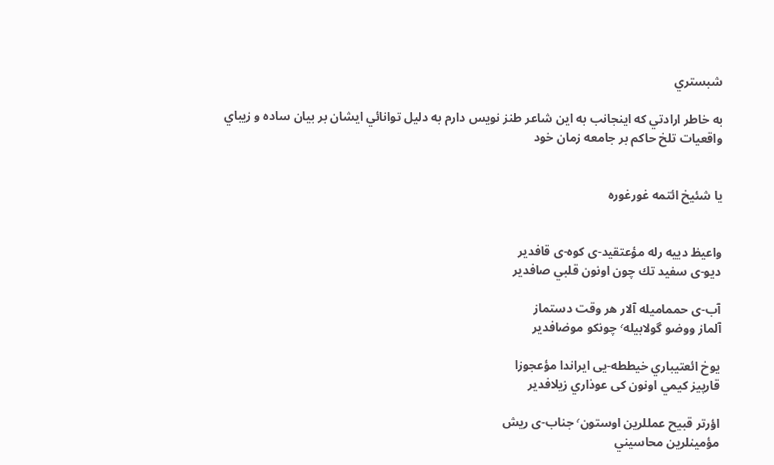شبستري

به خاطر ارادتي كه اينجانب به اين شاعر طنز نويس دارم به دليل توانائي ايشان بر بيان ساده و زيباي واقعيات تلخ حاكم بر جامعه زمان خود


يا شئيخ ائتمه غورغوره


واعيظ دييه رله مؤعتقيد-ى كوه-ى قافدير
ديو-ى سفيد تك چون اونون قلبي صافدير

آب-ى حمماميله آلار هر وقت دستماز
آلماز ووضو گولابيله٬ چونكو موضافدير

يوخ ائعتيباري خيططه-يى ايراندا مؤعجوزا
قارپيز كيمي اونون كى عوذاري زيلافدير

اؤرتر قبيح عمللرين اوستون٬ جناب-ى ريش
مؤمينلرين محاسيني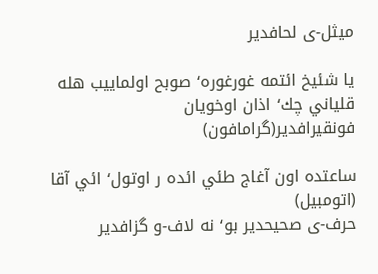ميثل-ى لحافدير

يا شئيخ ائتمه غورغوره٬ صوبح اولماييب هله
قلياني چك٬ اذان اوخويان فونقيرافدير(گرامافون)

ساعتده اون آغاج طئي ائده ر اوتول٬ ائي آقا (اتومبيل)
حرف-ى صحيحدير بو٬ نه لاف-و گزافدير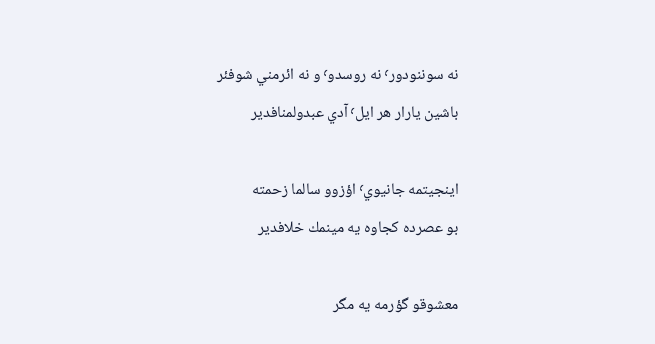نه سوننودور٬ نه روسدو٬ و نه ائرمني شوفئر
باشين يارار هر ايل٬ آدي عبدولمنافدير

اينجيتمه جانيوي٬ اؤزوو سالما زحمته
بو عصرده كجاوه يه مينمك خلافدير

معشوقو گؤرمه يه مگر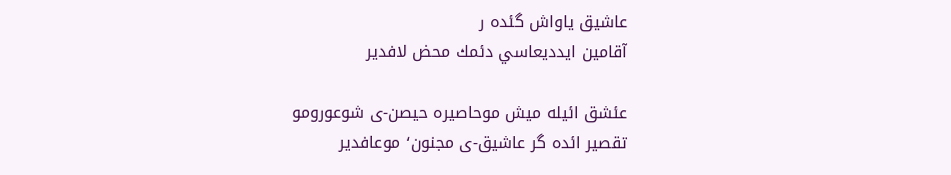عاشيق ياواش گئده ر
آقامين ايدديعاسي دئمك محض لافدير

عئشق ائيله ميش موحاصيره حيصن-ى شوعورومو
تقصير ائده گر عاشيق-ى مجنون٬ موعافدير